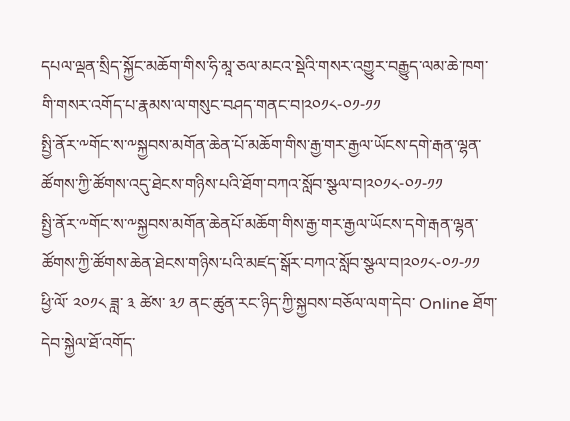དཔལ་ལྡན་སྲིད་སྐྱོང་མཆོག་གིས་ཧི་མཱ་ཅལ་མངའ་སྡེའི་གསར་འགྱུར་བརྒྱུད་ལམ་ཆེ་ཁག་གི་གསར་འགོད་པ་རྣམས་ལ་གསུང་བཤད་གནང་བ།༢༠༡༨-༠༡-༡༡
སྤྱི་ནོར་༸གོང་ས་༸སྐྱབས་མགོན་ཆེན་པོ་མཆོག་གིས་རྒྱ་གར་རྒྱལ་ཡོངས་དགེ་རྒན་ལྷན་ཚོགས་ཀྱི་ཚོགས་འདུ་ཐེངས་གཉིས་པའི་ཐོག་བཀའ་སློབ་སྩལ་བ།༢༠༡༨-༠༡-༡༡
སྤྱི་ནོར་༸གོང་ས་༸སྐྱབས་མགོན་ཆེནཔོ་མཆོག་གིས་རྒྱ་གར་རྒྱལ་ཡོངས་དགེ་རྒན་ལྷན་ཚོགས་ཀྱི་ཚོགས་ཆེན་ཐེངས་གཉིས་པའི་མཛད་སྒོར་བཀའ་སློབ་སྩལ་བ།༢༠༡༨-༠༡-༡༡
ཕྱི་ལོ་ ༢༠༡༨ ཟླ་ ༣ ཚེས་ ༣༡ ནང་ཚུན་རང་ཉིད་ཀྱི་སྐྱབས་བཅོལ་ལག་དེབ་ Online ཐོག་དེབ་སྐྱེལ་ཐོ་འགོད་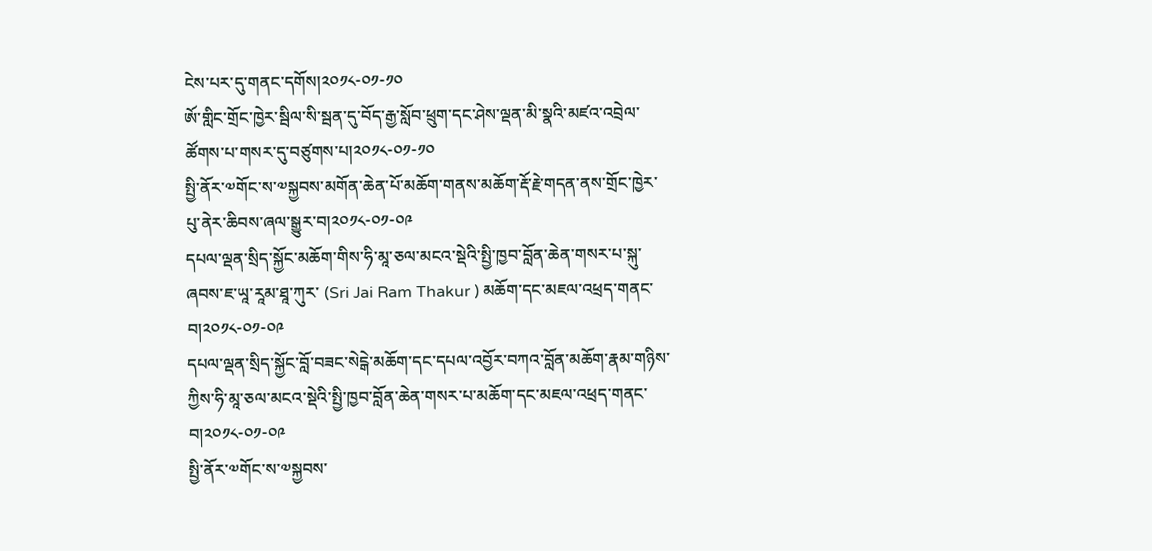ངེས་པར་དུ་གནང་དགོས།༢༠༡༨-༠༡-༡༠
ཨོ་གླིང་གྲོང་ཁྱེར་སྦིལ་སི་སྦན་དུ་བོད་རྒྱ་སློབ་ཕྲུག་དང་ཤེས་ལྡན་མི་སྣའི་མཛའ་འབྲེལ་ཚོགས་པ་གསར་དུ་བཙུགས་པ།༢༠༡༨-༠༡-༡༠
སྤྱི་ནོར་༧གོང་ས་༧སྐྱབས་མགོན་ཆེན་པོ་མཆོག་གནས་མཆོག་རྡོ་རྗེ་གདན་ནས་གྲོང་ཁྱེར་པུ་ནེར་ཆིབས་ཞལ་སྒྱུར་བ།༢༠༡༨-༠༡-༠༩
དཔལ་ལྡན་སྲིད་སྐྱོང་མཆོག་གིས་ཧི་མཱ་ཅལ་མངའ་སྡེའི་སྤྱི་ཁྱབ་བློན་ཆེན་གསར་པ་སྐུ་ཞབས་ཇ་ཡཱ་རཱམ་ཐཱ་ཀུར་ (Sri Jai Ram Thakur ) མཆོག་དང་མཇལ་འཕྲད་གནང་བ།༢༠༡༨-༠༡-༠༩
དཔལ་ལྡན་སྲིད་སྐྱོང་བློ་བཟང་སེངྒེ་མཆོག་དང་དཔལ་འབྱོར་བཀའ་བློན་མཆོག་རྣམ་གཉིས་ཀྱིས་ཧི་མཱ་ཅལ་མངའ་སྡེའི་སྤྱི་ཁྱབ་བློན་ཆེན་གསར་པ་མཆོག་དང་མཇལ་འཕྲད་གནང་བ།༢༠༡༨-༠༡-༠༩
སྤྱི་ནོར་༧གོང་ས་༧སྐྱབས་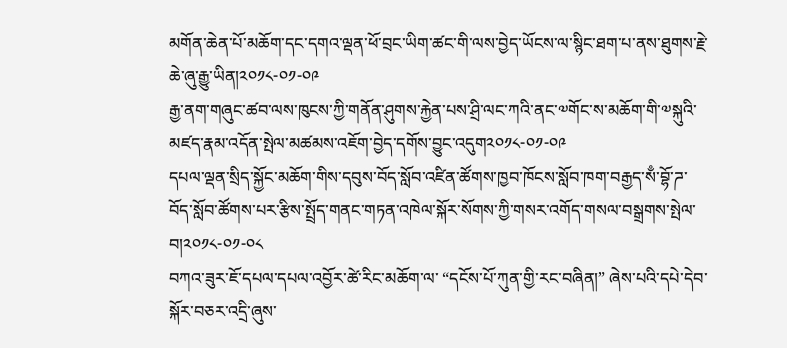མགོན་ཆེན་པོ་མཆོག་དང་དགའ་ལྡན་ཕོ་བྲང་ཡིག་ཚང་གི་ལས་བྱེད་ཡོངས་ལ་སྙིང་ཐག་པ་ནས་ཐུགས་རྗེ་ཆེ་ཞུ་རྒྱུ་ཡིན།༢༠༡༨-༠༡-༠༩
རྒྱ་ནག་གཞུང་ཚབ་ལས་ཁུངས་ཀྱི་གནོན་ཤུགས་རྐྱེན་པས་ཤྲི་ལང་ཀའི་ནང་༧གོང་ས་མཆོག་གི་༧སྐུའི་མཛད་རྣམ་འདོན་སྤེལ་མཚམས་འཇོག་བྱེད་དགོས་བྱུང་འདུག༢༠༡༨-༠༡-༠༩
དཔལ་ལྡན་སྲིད་སྐྱོང་མཆོག་གིས་དབུས་བོད་སློབ་འཛིན་ཚོགས་ཁྱབ་ཁོངས་སློབ་ཁག་བརྒྱད་སྃ་བྷོ་ཌ་བོད་སློབ་ཚོགས་པར་རྩིས་སྤྲོད་གནང་གཏན་འཁེལ་སྐོར་སོགས་ཀྱི་གསར་འགོད་གསལ་བསྒྲགས་སྤེལ་བ།༢༠༡༨-༠༡-༠༨
བཀའ་ཟུར་ཇོ་དཔལ་དཔལ་འབྱོར་ཚེ་རིང་མཆོག་ལ་ “དངོས་པོ་ཀུན་གྱི་རང་བཞིན།” ཞེས་པའི་དཔེ་དེབ་སྐོར་བཅར་འདྲི་ཞུས་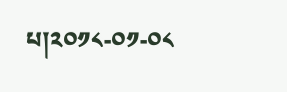པ།༢༠༡༨-༠༡-༠༨